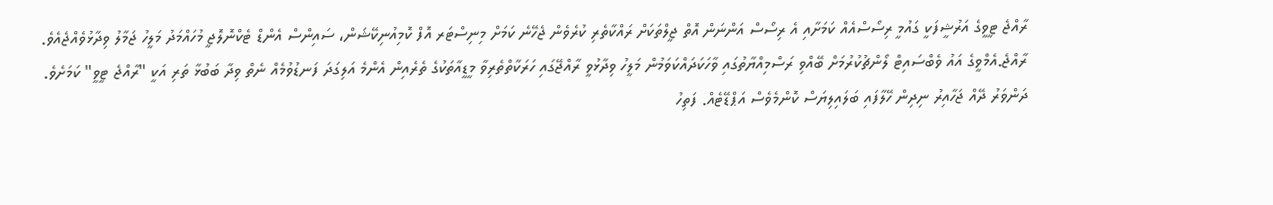ރާއްޖެ ޓީވީގެ އަރުޝީފަކީ ގައުމީ ރިސޯސްއެއް ކަމަށާއި އެ ރިސޯސް އަންނަން އޮތް ޖީލްތަކަށް ރައްކާތެރި ކުރެވެން ޖެހޭނެ ކަމަށް މިނިސްޓަރ އޮފް ކޮމިއުނިކޭޝަން، ސައިންސް އެންޑް ޓެކްނޮލޮޖީ މުހައްމަދު މަލީހު ޖަމާލު ވިދާޅުވެއްޖެއެވެ.
ރާއްޖެ.އެމްވީގެ އައު ވެބްސައިޓް ލޯންޗުކުރުމަށް ބޭއްވި ރަސްމިއްޔާތުގައި ވާހަކަދައްކަވަމުން މަލީހު ވިދާޅުވީ ރާއްޖޭގައި ހަރަކާތްތެރިވާ މީޑީއާތަކުގެ ތެރެއިން އެންމެ އަލިގަދަ ފަނޑުވުމެއް ނެތް ވިދާ ބަބުޅާ ތަރި އަކީ "ރާއްޖެ ޓީވީ" ކަމަށެވެ.
ދަންވަރު ދޭއް ޖަހާއިރު ނިދިން ހޭލާފައި ބަލައިލިޔަސް ކޮންމެވެސް އަޕްޑޭޓެއް. ފަތިހު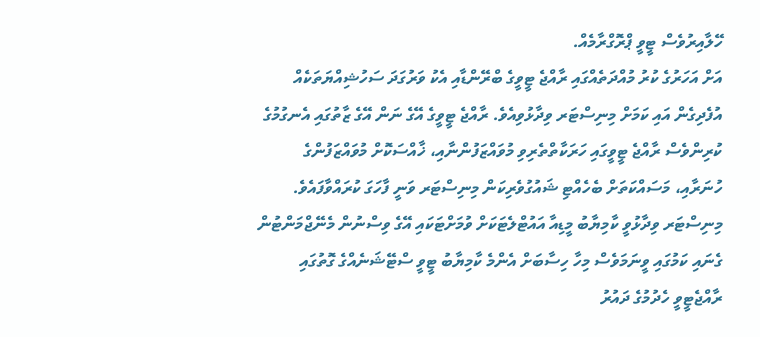ހޭލާއިރުވެސް ޓީވީ ޕްރޮގްރާމެއް.
އަށް އަހަރުގެ ކުރު މުއްދަތެއްގައި ރާއްޖެ ޓީވީގެ ބްރޭންޑާއި އެކު ވަރުގަދަ ސަހުޝިއްޔަތަކެއް އުފެދިގެން އައި ކަމަށް މިނިސްޓަރ ވިދާޅުވިއެވެ. ރާއްޖެ ޓީވީގެ އޭގެ ނަން އޭގެ ޒާތުގައި އެނގުމުގެ ކުރިންވެސް ރާއްޖެ ޓީވީގައި ހަރަކާތްތެރިވި މުވައްޒަފުންނާއި، ޚާއްސަކޮށް މުވައްޒަފުންގެ ހުނަރާއި، މަސައްކަތަށް ބެހެއްޓި ޝައުގުވެރިކަން މިނިސްޓަރ ވަނީ ފާހަގަ ކުރައްވާފައެވެ.
މިނިސްޓަރ ވިދާޅުވީ ކާމިޔާބު މީޑިއާ އައުޓްލެޓަކަށް ވުމަށްޓަކައި އޭގެ ވިސްނުން މެނޭޖްމަންޓުން ގެނައި ކަމުގައި ވީނަމަވެސް މިހާ ހިސާބަށް އެންމެ ކާމިޔާބު ޓީވީ ސްޓޭޝަނެއްގެ ގޮތުގައި ރާއްޖެޓީވީ ހެދުމުގެ ދައުރު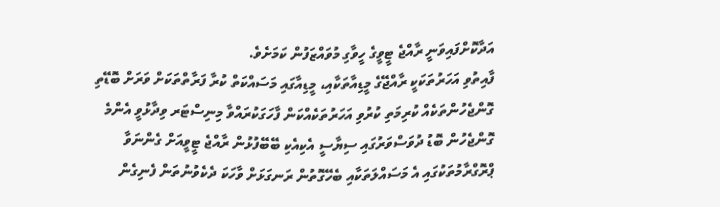އަދާކޮށްފައިވަނީ ރާއްޖެ ޓީވީގެ ހީވާގި މުވައްޒަފުން ކަމަށެވެ.
ފާއިތުވި އަހަރުތަކަކީ ރާއްޖޭގެ މީޑިއާތަކާއި، މީޑިއާގައި މަސައްކަތް ކުރާ ފަރާތްތަކަށް ވަރަށް ބޮޑޭތި ގޮންޖެހުންތަކެއް ކުރިމަތި ކުރުވި އަހަރުތަކެއްކަން ފާހަގަކުރައްވާ މިނިސްޓަރ ވިދާޅުވީ އެންމެ ގޮންޖެހުން ބޮޑު ދުވަސްވަރުގައި ސިޔާސީ އެކިއެކި ބޭބޭފުޅުން ރާއްޖެ ޓީވީއަށް ގެންނަވާ ޕްރޮގްރާމުތަކުގައި އެ މަސައްލަތަކާއި ބެހޭގޮތުން ރަނގަޅަށް ވާހަކަ ދެކެވުނުތަން ފެނިގެން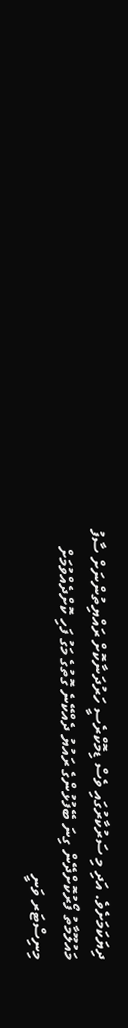ދިޔަކަމަށެވެ. އަދި މި ސަރުކާރުގައި ވެސް ޑިމޮކްރެސީ ހަރުދަނާކޮށް ރައްޔިތުންނަށް ސާފު މައުލޫމާތު ފޯރުކޮށްދޭން ގިނަ ބޭފުޅުންގެ ރައުޔު ދެއްކޭނެ ގޮތުގެ މަގު ފަހި ކޮށްދެއްވުމަށް މިނިސްޓަރ ވަނީ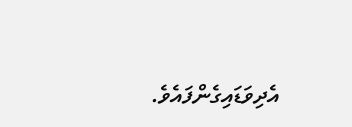އެދިވަޑައިގެންފައެވެ.